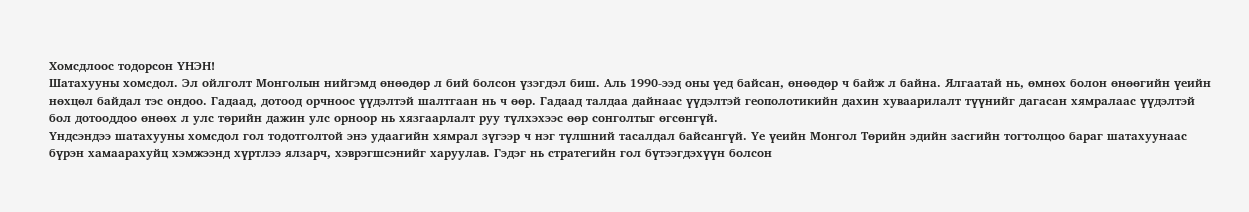Хомсдлоос тодорсон ҮНЭН!
Шатахууны хомсдол. Эл ойлголт Монголын нийгэмд өнөөдөр л бий болсон үзэгдэл биш. Аль 1990-ээд оны үед байсан, өнөөдөр ч байж л байна. Ялгаатай нь, өмнөх болон өнөөгийн үеийн нөхцөл байдал тэс ондоо. Гадаад, дотоод орчноос үүдэлтэй шалтгаан нь ч өөр. Гадаад талдаа дайнаас үүдэлтэй геополотикийн дахин хуваарилалт түүнийг дагасан хямралаас үүдэлтэй бол дотооддоо өнөөх л улс төрийн дажин улс орноор нь хязгаарлалт руу түлхэхээс өөр сонголтыг өгсөнгүй.
Үндсэндээ шатахууны хомсдол гол тодотголтой энэ удаагийн хямрал зүгээр ч нэг түлшний тасалдал байсангүй. Үе үеийн Монгол Төрийн эдийн засгийн тогтолцоо бараг шатахуунаас бүрэн хамаарахуйц хэмжээнд хүртлээ ялзарч, хэврэгшсэнийг харуулав. Гэдэг нь стратегийн гол бүтээгдэхүүн болсон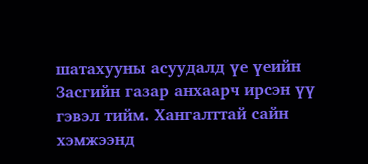шатахууны асуудалд үе үеийн Засгийн газар анхаарч ирсэн үү гэвэл тийм. Хангалттай сайн хэмжээнд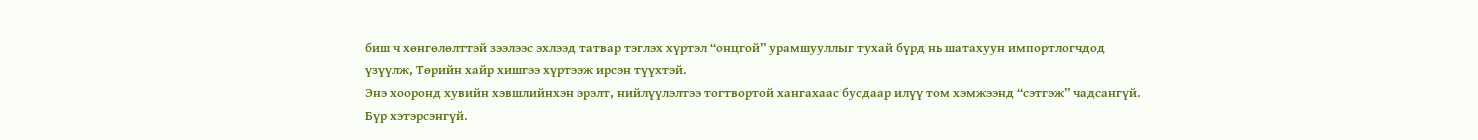биш ч хөнгөлөлттэй зээлээс эхлээд татвар тэглэх хүртэл “онцгой” урамшууллыг тухай бүрд нь шатахуун импортлогчдод үзүүлж, Төрийн хайр хишгээ хүртээж ирсэн түүхтэй.
Энэ хооронд хувийн хэвшлийнхэн эрэлт, нийлүүлэлтээ тогтвортой хангахаас бусдаар илүү том хэмжээнд “сэтгэж” чадсангүй. Бүр хэтэрсэнгүй.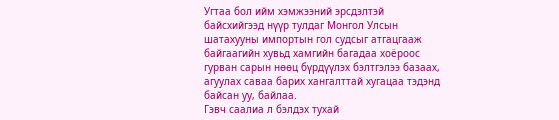Угтаа бол ийм хэмжээний эрсдэлтэй байсхийгээд нүүр тулдаг Монгол Улсын шатахууны импортын гол судсыг атгацгааж байгаагийн хувьд хамгийн багадаа хоёроос гурван сарын нөөц бүрдүүлэх бэлтгэлээ базаах, агуулах саваа барих хангалттай хугацаа тэдэнд байсан уу, байлаа.
Гэвч саалиа л бэлдэх тухай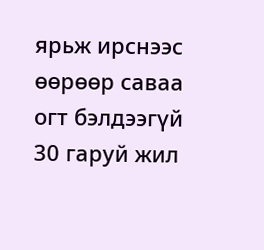ярьж ирснээс өөрөөр саваа огт бэлдээгүй 30 гаруй жил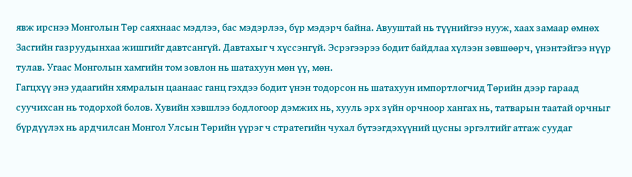явж ирснээ Монголын Төр саяхнаас мэдлээ, бас мэдэрлээ, бүр мэдэрч байна. Авууштай нь түүнийгээ нууж, хаах замаар өмнөх Засгийн газруудынхаа жишгийг давтсангүй. Давтахыг ч хүссэнгүй. Эсрэгээрээ бодит байдлаа хүлээн зөвшөөрч, үнэнтэйгээ нүүр тулав. Угаас Монголын хамгийн том зовлон нь шатахуун мөн үү, мөн.
Гагцхүү энэ удаагийн хямралын цаанаас ганц гэхдээ бодит үнэн тодорсон нь шатахуун импортлогчид Төрийн дээр гараад суучихсан нь тодорхой болов. Хувийн хэвшлээ бодлогоор дэмжих нь, хууль эрх зүйн орчноор хангах нь, татварын таатай орчныг бүрдүүлэх нь ардчилсан Монгол Улсын Төрийн үүрэг ч стратегийн чухал бүтээгдэхүүний цусны эргэлтийг атгаж суудаг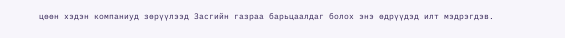цөөн хэдэн компаниуд зөрүүлээд Засгийн газраа барьцаалдаг болох энэ өдрүүдэд илт мэдрэгдэв.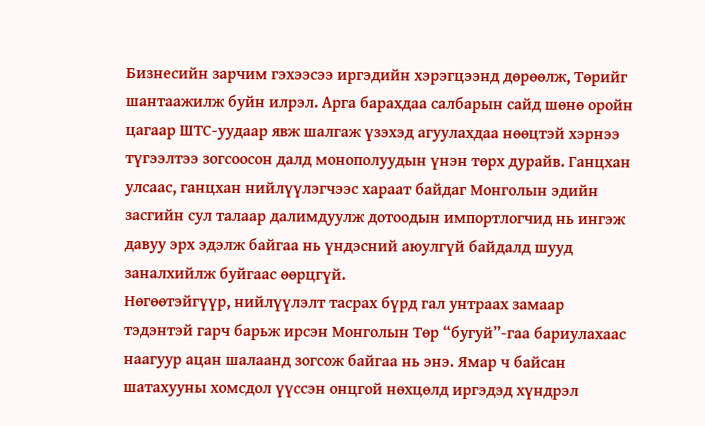Бизнесийн зарчим гэхээсээ иргэдийн хэрэгцээнд дөрөөлж, Төрийг шантаажилж буйн илрэл. Арга барахдаа салбарын сайд шөнө оройн цагаар ШТС-уудаар явж шалгаж үзэхэд агуулахдаа нөөцтэй хэрнээ түгээлтээ зогсоосон далд монополуудын үнэн төрх дурайв. Ганцхан улсаас, ганцхан нийлүүлэгчээс хараат байдаг Монголын эдийн засгийн сул талаар далимдуулж дотоодын импортлогчид нь ингэж давуу эрх эдэлж байгаа нь үндэсний аюулгүй байдалд шууд заналхийлж буйгаас өөрцгүй.
Нөгөөтэйгүүр, нийлүүлэлт тасрах бүрд гал унтраах замаар тэдэнтэй гарч барьж ирсэн Монголын Төр “бугуй”-гаа бариулахаас наагуур ацан шалаанд зогсож байгаа нь энэ. Ямар ч байсан шатахууны хомсдол үүссэн онцгой нөхцөлд иргэдэд хүндрэл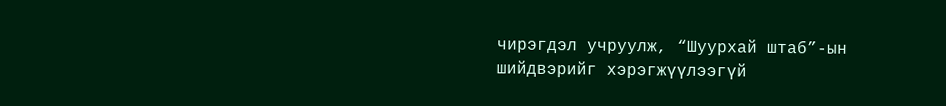чирэгдэл учруулж, “Шуурхай штаб”-ын шийдвэрийг хэрэгжүүлээгүй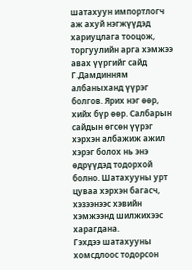шатахуун импортлогч аж ахуй нэгжүүдэд хариуцлага тооцож, торгуулийн арга хэмжээ авах үүргийг сайд Г.Дамдинням албаныханд үүрэг болгов. Ярих нэг өөр, хийх бүр өөр. Салбарын сайдын өгсөн үүрэг хэрхэн албажиж ажил хэрэг болох нь энэ өдрүүдэд тодорхой болно. Шатахууны урт цуваа хэрхэн багасч, хэзээнээс хэвийн хэмжээнд шилжихээс харагдана.
Гэхдээ шатахууны хомсдлоос тодорсон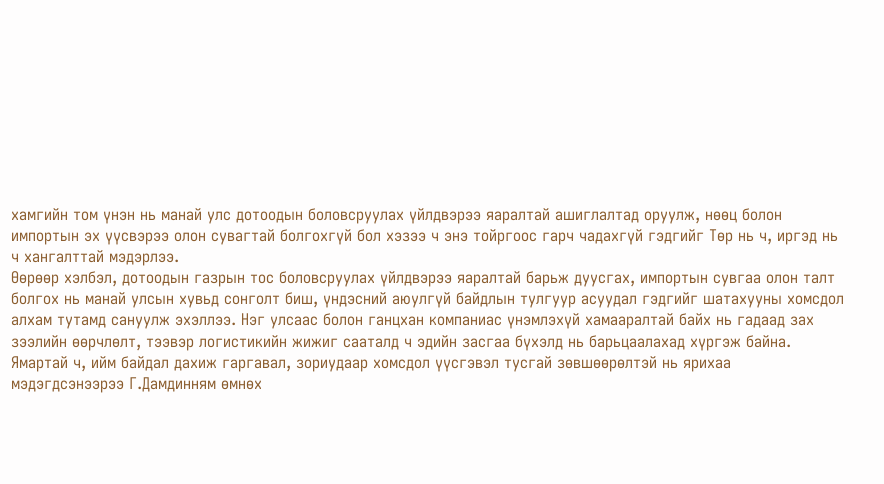хамгийн том үнэн нь манай улс дотоодын боловсруулах үйлдвэрээ яаралтай ашиглалтад оруулж, нөөц болон импортын эх үүсвэрээ олон сувагтай болгохгүй бол хэзээ ч энэ тойргоос гарч чадахгүй гэдгийг Төр нь ч, иргэд нь ч хангалттай мэдэрлээ.
Өөрөөр хэлбэл, дотоодын газрын тос боловсруулах үйлдвэрээ яаралтай барьж дуусгах, импортын сувгаа олон талт болгох нь манай улсын хувьд сонголт биш, үндэсний аюулгүй байдлын тулгуур асуудал гэдгийг шатахууны хомсдол алхам тутамд сануулж эхэллээ. Нэг улсаас болон ганцхан компаниас үнэмлэхүй хамааралтай байх нь гадаад зах зээлийн өөрчлөлт, тээвэр логистикийн жижиг сааталд ч эдийн засгаа бүхэлд нь барьцаалахад хүргэж байна.
Ямартай ч, ийм байдал дахиж гаргавал, зориудаар хомсдол үүсгэвэл тусгай зөвшөөрөлтэй нь ярихаа мэдэгдсэнээрээ Г.Дамдинням өмнөх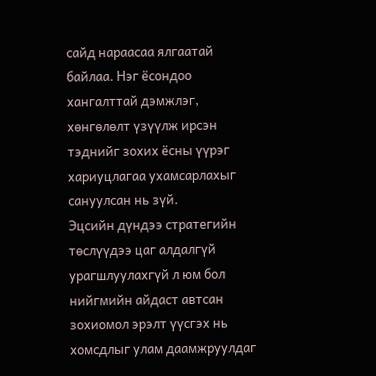сайд нараасаа ялгаатай байлаа. Нэг ёсондоо хангалттай дэмжлэг, хөнгөлөлт үзүүлж ирсэн тэднийг зохих ёсны үүрэг хариуцлагаа ухамсарлахыг сануулсан нь зүй.
Эцсийн дүндээ стратегийн төслүүдээ цаг алдалгүй урагшлуулахгүй л юм бол нийгмийн айдаст автсан зохиомол эрэлт үүсгэх нь хомсдлыг улам даамжруулдаг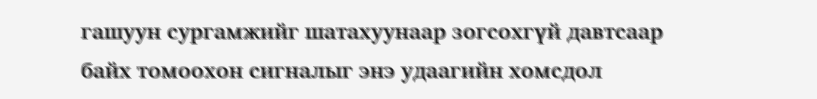гашуун сургамжийг шатахуунаар зогсохгүй давтсаар байх томоохон сигналыг энэ удаагийн хомсдол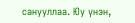санууллаа. Юу үнэн,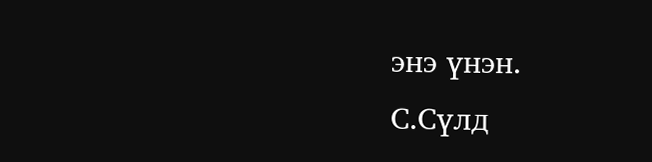энэ үнэн.
С.Сүлд